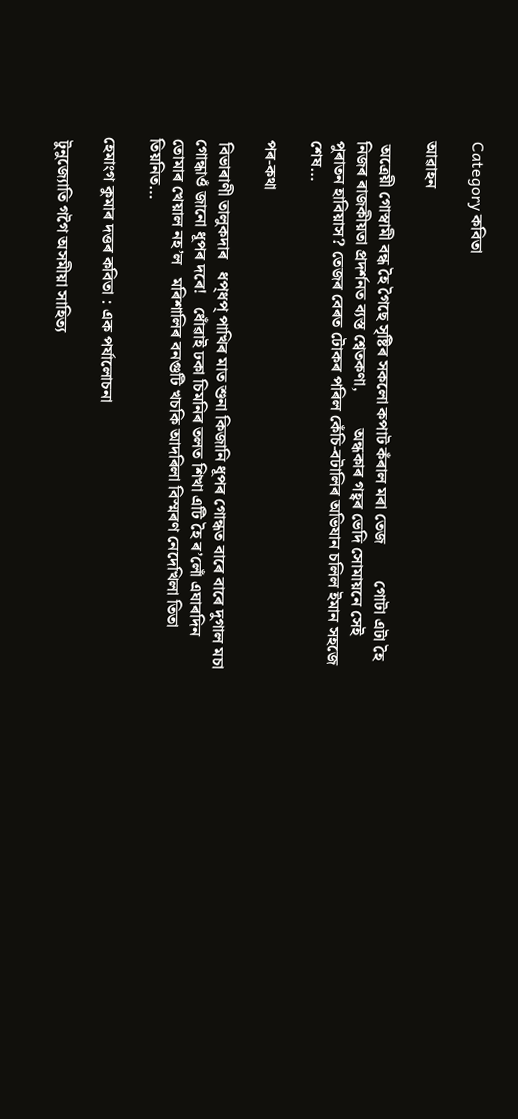Category কবিতা

আৱাহন

 অত্ৰেয়ী গোস্বামী বন্ধ হৈ গৈছে সৃষ্টিৰ সকলো কপাট কঁৰাল মৰা তেজ         গোটা এটা হৈ নিজৰ ৰাজকীয়তা প্ৰদৰ্শনত ব্যস্ত শ্বেতকণা,         অন্ধকাৰ গহ্বৰ ভেদি সোমায়নে সেই পুৰাতন হাবিয়াস? তেজৰ বেৰত টোকৰ পৰিল কেঁচি-বটালিৰ অভিযান চলিল ইমান সহজে শেষ…

পৰ-কথা

 বিভাৰাণী তালুকদাৰ   ধপ্‌ধপ্‌ পাখিৰ মাত শুনা কিজানি ধূপৰ গোন্ধত বাৰে বাৰে দুগাল মচা গোন্ধাওঁ জানো ধূপৰ দৰে!   ধোঁৱাই ঢকা চিমনিৰ তলত শিখা এটি হৈ ৰ’লোঁ এঘাৰদিন তোমাৰ খেয়াল নহ’ল   মৰিশালিৰ বনগুটি খচকি আদৰিলা বিস্মৰণ নেদেখিলা তিতা তিয়নিত…

হেমাংগ কুমাৰ দত্তৰ কবিতা : এক পৰ্যালোচনা

 টুনুজ্যোতি গগৈ অসমীয়া সাহিত্য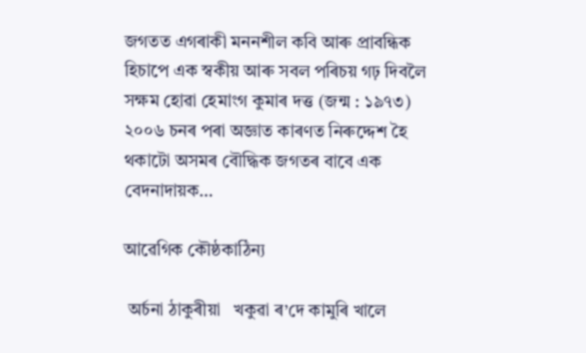জগতত এগৰাকী মননশীল কবি আৰু প্ৰাবন্ধিক  হিচাপে‍ এক স্বকীয় আৰু সবল পৰিচয় গঢ় দিবলৈ সক্ষম হোৱা হেমাংগ কুমাৰ দত্ত (জন্ম : ১৯৭৩) ২০০৬ চনৰ পৰা অজ্ঞাত কাৰণত নিৰুদ্দেশ হৈ থকাটো অসমৰ বৌদ্ধিক জগতৰ বাবে এক বেদনাদায়ক…

আৱেগিক কৌষ্ঠকাঠিন্য

 অৰ্চনা ঠাকুৰীয়া   খকুৱা ৰ’দে কামুৰি খালে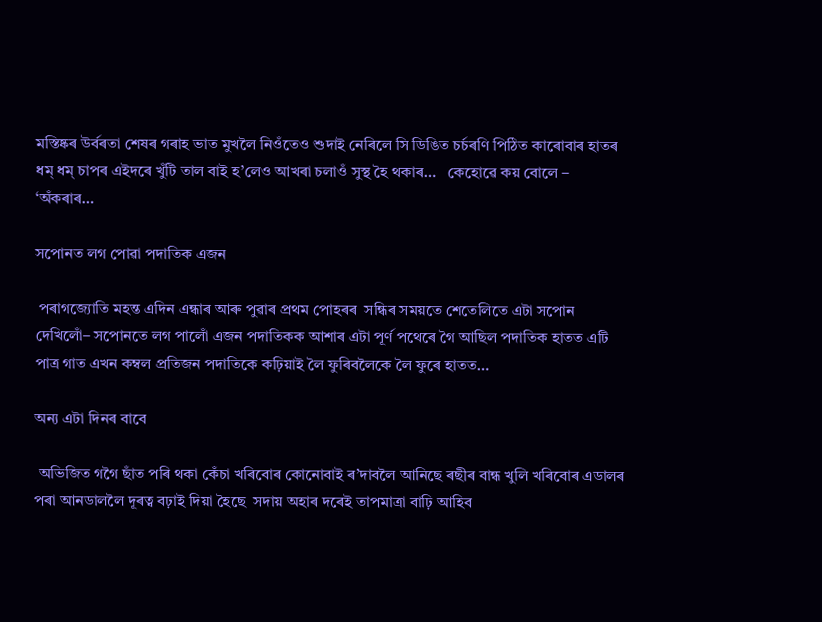মস্তিষ্কৰ উৰ্বৰতা শেষৰ গৰাহ ভাত মুখলৈ নিওঁতেও শুদাই নেৰিলে সি ডিঙিত চৰ্চৰণি পিঠিত কাৰোবাৰ হাতৰ ধম্ ধম্ চাপৰ এইদৰে খুঁটি তাল বাই হ’লেও আখৰা চলাওঁ সুস্থ হৈ থকাৰ…   কেহোৱে কয় বোলে – ‘অঁকৰাৰ…

সপোনত লগ পোৱা পদাতিক এজন

 পৰাগজ্যোতি মহন্ত এদিন এন্ধাৰ আৰু পুৱাৰ প্ৰথম পোহৰৰ  সন্ধিৰ সময়তে শেতেলিতে এটা সপোন দেখিলোঁ– সপোনতে লগ পালোঁ এজন পদাতিকক আশাৰ এটা পূৰ্ণ পথেৰে গৈ আছিল পদাতিক হাতত এটি পাত্ৰ গাত এখন কম্বল প্ৰতিজন পদাতিকে কঢ়িয়াই লৈ ফুৰিবলৈকে লৈ ফুৰে হাতত…

অন্য এটা দিনৰ বাবে

 অভিজিত গগৈ ছাঁত পৰি থকা কেঁচা খৰিবোৰ কোনোবাই ৰ’দাবলৈ আনিছে ৰছীৰ বান্ধ খুলি খৰিবোৰ এডালৰ পৰা আনডাললৈ দূৰত্ব বঢ়াই দিয়া হৈছে  সদায় অহাৰ দৰেই তাপমাত্ৰা বাঢ়ি আহিব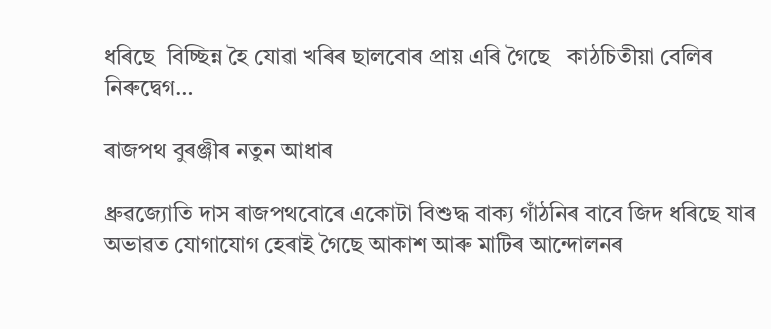ধৰিছে  বিচ্ছিন্ন হৈ যোৱা খৰিৰ ছালবোৰ প্ৰায় এৰি গৈছে   কাঠচিতীয়া বেলিৰ নিৰুদ্বেগ…

ৰাজপথ বুৰঞ্জীৰ নতুন আধাৰ

ধ্ৰুৱজ্যোতি দাস ৰাজপথবোৰে একোটা বিশুদ্ধ বাক্য গাঁঠনিৰ বাবে জিদ ধৰিছে যাৰ অভাৱত যোগাযোগ হেৰাই গৈছে আকাশ আৰু মাটিৰ আন্দোলনৰ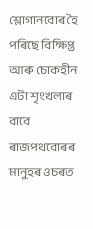শ্লোগানবোৰ হৈ পৰিছে বিক্ষিপ্ত আৰু চোকহীন এটা শৃংখলাৰ বাবে ৰাজপথবোৰৰ মানুহৰ ওচৰত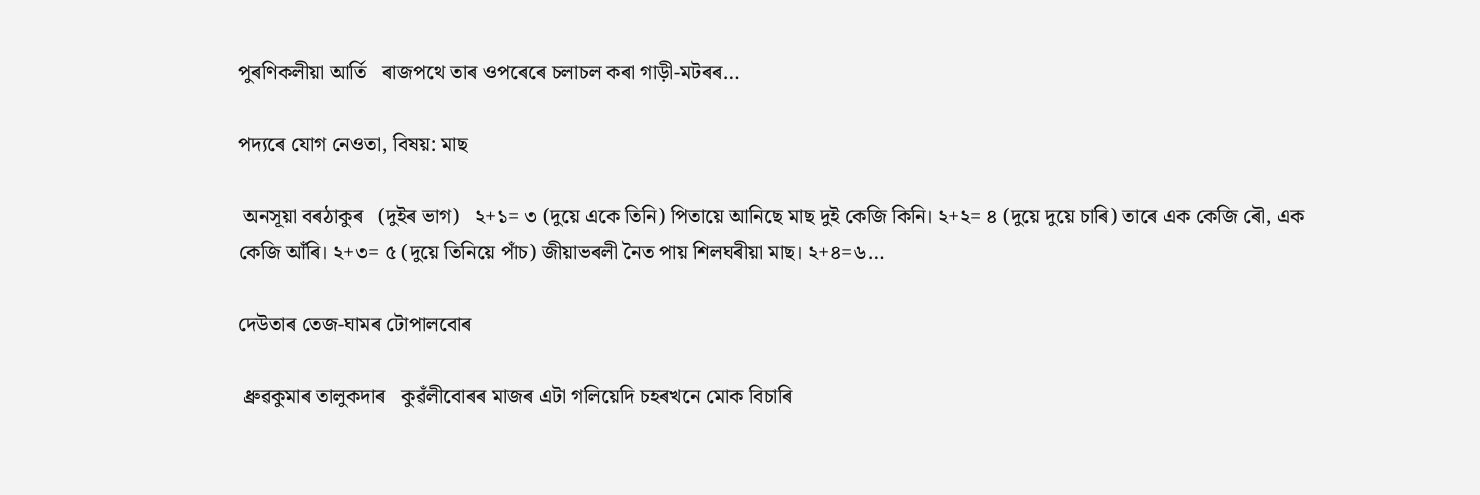পুৰণিকলীয়া আৰ্তি   ৰাজপথে তাৰ ওপৰেৰে চলাচল কৰা গাড়ী-মটৰৰ…

পদ্যৰে যোগ নেওতা, বিষয়: মাছ

 অনসূয়া বৰঠাকুৰ   (দুইৰ ভাগ)   ২+১= ৩ (দুয়ে একে তিনি) পিতায়ে আনিছে মাছ দুই কেজি কিনি। ২+২= ৪ (দুয়ে দুয়ে চাৰি) তাৰে এক কেজি ৰৌ, এক কেজি আঁৰি। ২+৩= ৫ (দুয়ে তিনিয়ে পাঁচ) জীয়াভৰলী নৈত পায় শিলঘৰীয়া মাছ। ২+৪=৬…

দেউতাৰ তেজ-ঘামৰ টোপালবোৰ

 ধ্ৰুৱকুমাৰ তালুকদাৰ   কুৱঁলীবোৰৰ মাজৰ এটা গলিয়েদি চহৰখনে মোক বিচাৰি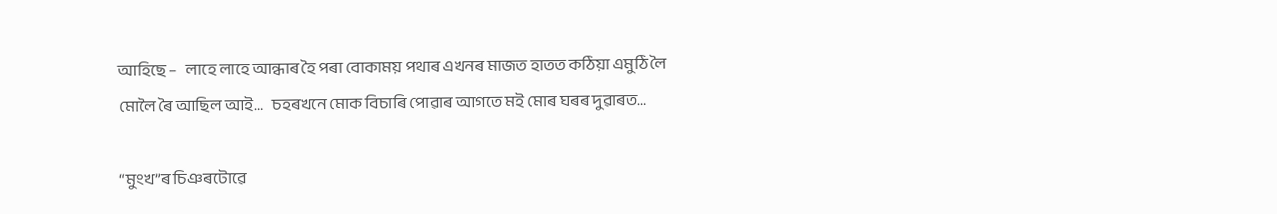আহিছে –   লাহে লাহে আন্ধাৰ হৈ পৰা বোকাময় পথাৰ এখনৰ মাজত হাতত কঠিয়া এমুঠি লৈ মোলৈ ৰৈ আছিল আই…   চহৰখনে মোক বিচাৰি পোৱাৰ আগতে মই মোৰ ঘৰৰ দুৱাৰত…

“মুংখ”ৰ চিঞৰটোৱে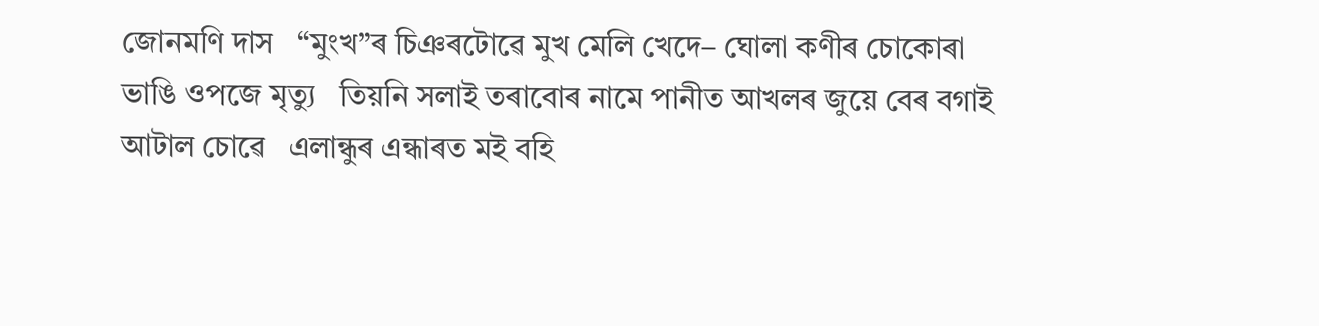জোনমণি দাস   “মুংখ”ৰ চিঞৰটোৱে মুখ মেলি খেদে– ঘোলা কণীৰ চোকোৰা ভাঙি ওপজে মৃত্যু   তিয়নি সলাই তৰাবোৰ নামে পানীত আখলৰ জুয়ে বেৰ বগাই আটাল চোৱে   এলান্ধুৰ এন্ধাৰত মই বহি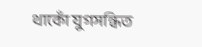থাকোঁ যুগসন্ধিত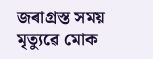জৰাগ্ৰস্ত সময়   মৃত্যুৱে মোক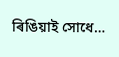ৰিঙিয়াই সোধে…